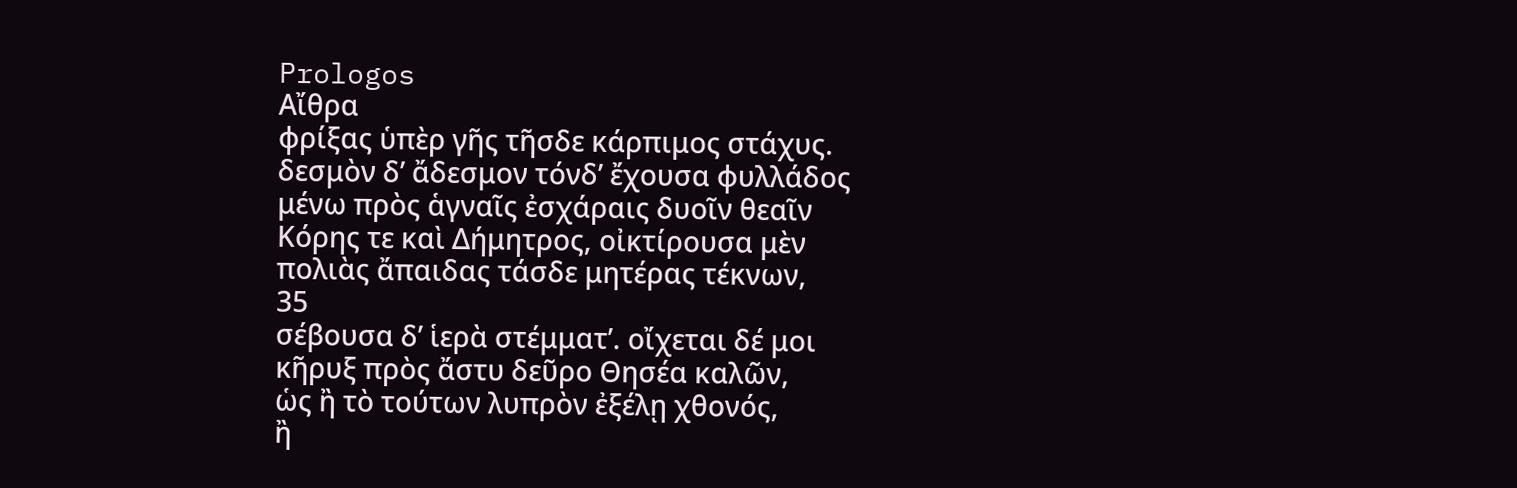Prologos
Αἴθρα
φρίξας ὑπὲρ γῆς τῆσδε κάρπιμος στάχυς.
δεσμὸν δʼ ἄδεσμον τόνδʼ ἔχουσα φυλλάδος
μένω πρὸς ἁγναῖς ἐσχάραις δυοῖν θεαῖν
Κόρης τε καὶ Δήμητρος, οἰκτίρουσα μὲν
πολιὰς ἄπαιδας τάσδε μητέρας τέκνων,
35
σέβουσα δʼ ἱερὰ στέμματʼ. οἴχεται δέ μοι
κῆρυξ πρὸς ἄστυ δεῦρο Θησέα καλῶν,
ὡς ἢ τὸ τούτων λυπρὸν ἐξέλῃ χθονός,
ἢ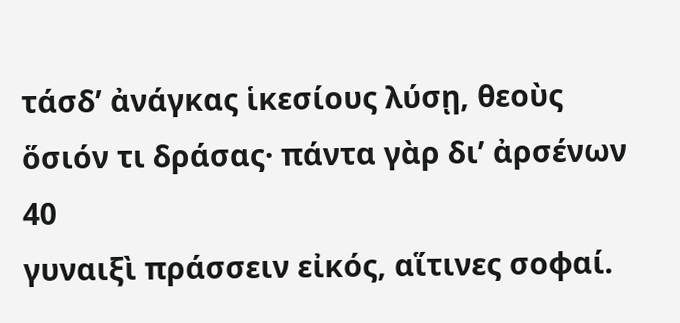τάσδʼ ἀνάγκας ἱκεσίους λύσῃ, θεοὺς
ὅσιόν τι δράσας· πάντα γὰρ διʼ ἀρσένων
40
γυναιξὶ πράσσειν εἰκός, αἵτινες σοφαί.